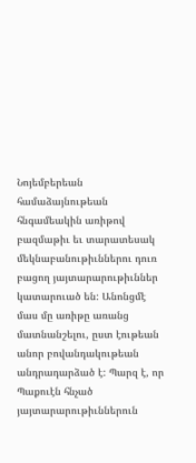Նոյեմբերեան համաձայնութեան հնգամեակին առիթով բազմաթիւ եւ տարատեսակ մեկնաբանութիւններու դուռ բացող յայտարարութիւններ կատարուած են: Անոնցմէ մաս մը առիթը առանց մատնանշելու, ըստ էութեան անոր բովանդակութեան անդրադարձած է: Պարզ է, որ Պաքուէն հնչած յայտարարութիւններուն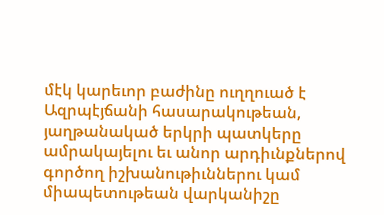մէկ կարեւոր բաժինը ուղղուած է Ազրպէյճանի հասարակութեան, յաղթանակած երկրի պատկերը ամրակայելու եւ անոր արդիւնքներով գործող իշխանութիւններու կամ միապետութեան վարկանիշը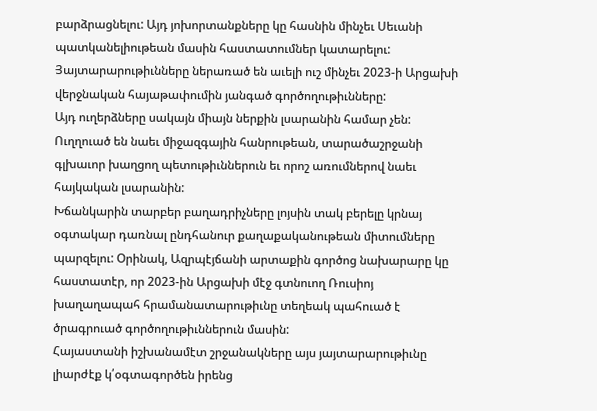բարձրացնելու: Այդ յոխորտանքները կը հասնին մինչեւ Սեւանի պատկանելիութեան մասին հաստատումներ կատարելու: Յայտարարութիւնները ներառած են աւելի ուշ մինչեւ 2023-ի Արցախի վերջնական հայաթափումին յանգած գործողութիւնները:
Այդ ուղերձները սակայն միայն ներքին լսարանին համար չեն: Ուղղուած են նաեւ միջազգային հանրութեան, տարածաշրջանի գլխաւոր խաղցող պետութիւններուն եւ որոշ առումներով նաեւ հայկական լսարանին:
Խճանկարին տարբեր բաղադրիչները լոյսին տակ բերելը կրնայ օգտակար դառնալ ընդհանուր քաղաքականութեան միտումները պարզելու: Օրինակ, Ազրպէյճանի արտաքին գործոց նախարարը կը հաստատէր, որ 2023-ին Արցախի մէջ գտնուող Ռուսիոյ խաղաղապահ հրամանատարութիւնը տեղեակ պահուած է ծրագրուած գործողութիւններուն մասին:
Հայաստանի իշխանամէտ շրջանակները այս յայտարարութիւնը լիարժէք կ՛օգտագործեն իրենց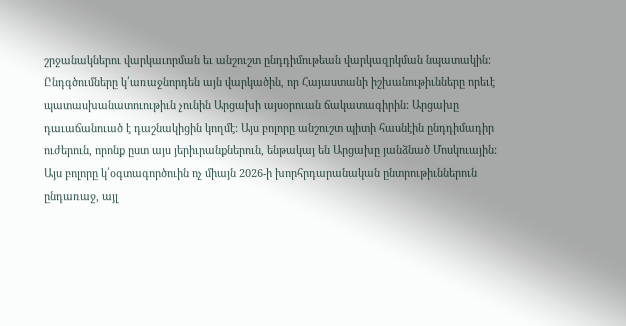շրջանակներու վարկաւորման եւ անշուշտ ընդդիմութեան վարկազրկման նպատակին: Ընդգծումները կ՛առաջնորդեն այն վարկածին, որ Հայաստանի իշխանութիւնները որեւէ պատասխանատուութիւն չունին Արցախի այսօրուան ճակատագիրին: Արցախը դաւաճանուած է դաշնակիցին կողմէ: Այս բոլորը անշուշտ պիտի հասնէին ընդդիմադիր ուժերուն, որոնք ըստ այս յերիւրանքներուն, ենթակայ են Արցախը յանձնած Մոսկուային: Այս բոլորը կ՛օգտագործուին ոչ միայն 2026-ի խորհրդարանական ընտրութիւններուն ընդառաջ, այլ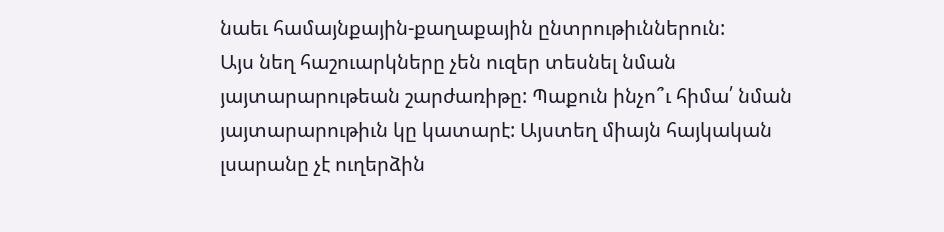նաեւ համայնքային-քաղաքային ընտրութիւններուն:
Այս նեղ հաշուարկները չեն ուզեր տեսնել նման յայտարարութեան շարժառիթը: Պաքուն ինչո՞ւ հիմա՛ նման յայտարարութիւն կը կատարէ: Այստեղ միայն հայկական լսարանը չէ ուղերձին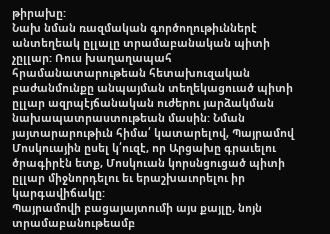թիրախը:
Նախ նման ռազմական գործողութիւններէ անտեղեակ ըլլալը տրամաբանական պիտի չըլլար: Ռուս խաղաղապահ հրամանատարութեան հետախուզական բաժանմունքը անպայման տեղեկացուած պիտի ըլլար ազրպէյճանական ուժերու յարձակման նախապատրաստութեան մասին: Նման յայտարարութիւն հիմա՛ կատարելով, Պայրամով Մոսկուային ըսել կ՛ուզէ, որ Արցախը գրաւելու ծրագիրէն ետք, Մոսկուան կորսնցուցած պիտի ըլլար միջնորդելու եւ երաշխաւորելու իր կարգավիճակը:
Պայրամովի բացայայտումի այս քայլը, նոյն տրամաբանութեամբ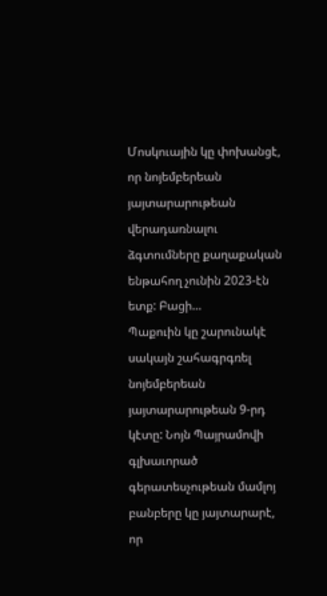Մոսկուային կը փոխանցէ, որ նոյեմբերեան յայտարարութեան վերադառնալու ձգտումները քաղաքական ենթահող չունին 2023-էն ետք: Բացի…
Պաքուին կը շարունակէ սակայն շահագրգռել նոյեմբերեան յայտարարութեան 9-րդ կէտը: Նոյն Պայրամովի գլխաւորած գերատեսչութեան մամլոյ բանբերը կը յայտարարէ, որ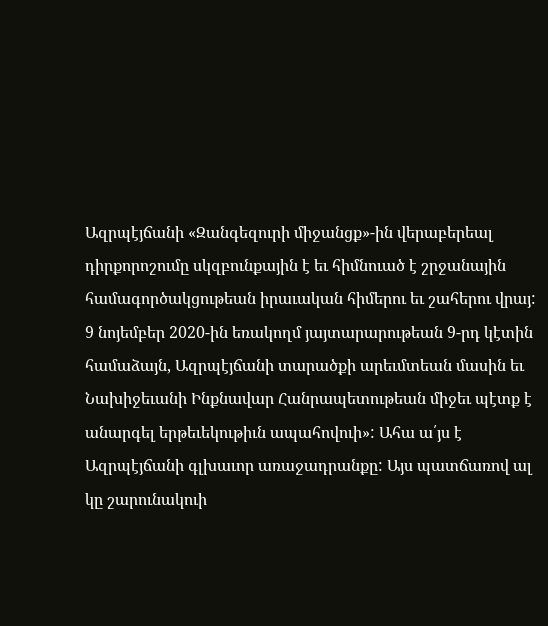Ազրպէյճանի «Զանգեզուրի միջանցք»-ին վերաբերեալ դիրքորոշումը սկզբունքային է եւ հիմնուած է շրջանային համագործակցութեան իրաւական հիմերու եւ շահերու վրայ: 9 նոյեմբեր 2020-ին եռակողմ յայտարարութեան 9-րդ կէտին համաձայն, Ազրպէյճանի տարածքի արեւմտեան մասին եւ Նախիջեւանի Ինքնավար Հանրապետութեան միջեւ պէտք է անարգել երթեւեկութիւն ապահովուի»: Ահա ա՛յս է Ազրպէյճանի գլխաւոր առաջադրանքը: Այս պատճառով ալ կը շարունակուի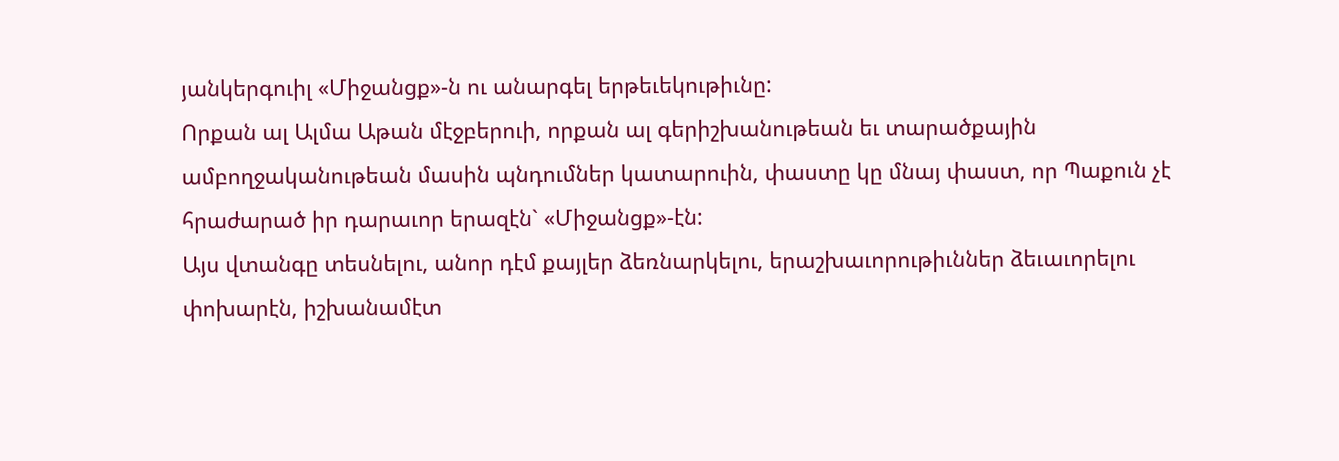յանկերգուիլ «Միջանցք»-ն ու անարգել երթեւեկութիւնը:
Որքան ալ Ալմա Աթան մէջբերուի, որքան ալ գերիշխանութեան եւ տարածքային ամբողջականութեան մասին պնդումներ կատարուին, փաստը կը մնայ փաստ, որ Պաքուն չէ հրաժարած իր դարաւոր երազէն` «Միջանցք»-էն:
Այս վտանգը տեսնելու, անոր դէմ քայլեր ձեռնարկելու, երաշխաւորութիւններ ձեւաւորելու փոխարէն, իշխանամէտ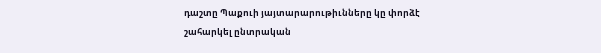դաշտը Պաքուի յայտարարութիւնները կը փորձէ շահարկել ընտրական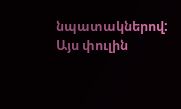նպատակներով: Այս փուլին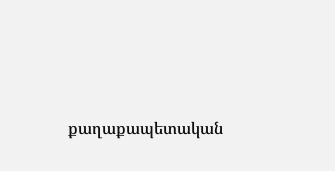քաղաքապետական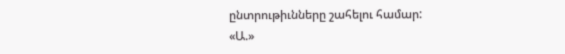ընտրութիւնները շահելու համար:
«Ա.»